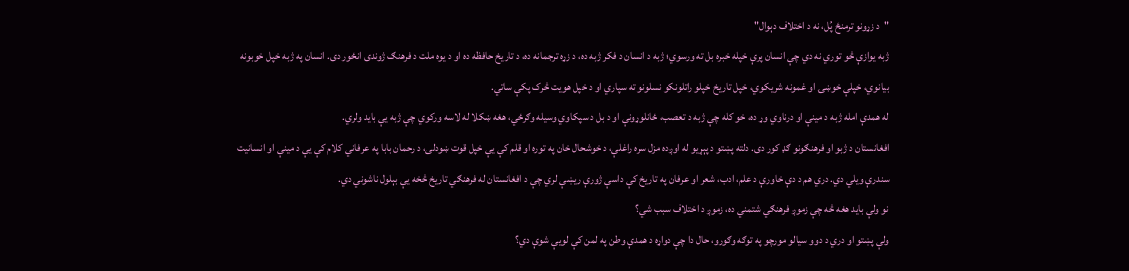"د زړونو ترمنځ پُل، نه د اختلاف دېوال"
ژبه یوازې څو توري نه دي چې انسان پرې خپله خبره بل ته ورسوي؛ ژبه د انسان د فکر ژبه ده، د زړه ترجمانه ده، د تاریخ حافظه ده او د یوه ملت د فرهنګ ژوندی انځور دی. انسان په ژبه خپل خوبونه بیانوي، خپلې خوښۍ او غمونه شریکوي، خپل تاریخ خپلو راتلونکو نسلونو ته سپاري او د خپل هویت څرک پکې ساتي.
له همدې امله ژبه د مینې او درناوي وړ ده، خو کله چې ژبه د تعصب، ځانلوړونې او د بل د سپکاوي وسیله وګرځي، هغه ښکلا له لاسه ورکوي چې ژبه یې باید ولري.
افغانستان د ژبو او فرهنګونو ګډ کور دی. دلته پښتو د پېړیو له اوږده مزل سره راغلې، د خوشحال خان په توره او قلم کې یې خپل قوت ښودلی، د رحمان بابا په عرفاني کلام کې یې د مینې او انسانیت سندرې ویلي دي. دري هم د دې خاورې د علم، ادب، شعر او عرفان په تاریخ کې داسې ژورې ریښې لري چې د افغانستان له فرهنګي تاریخ څخه یې بېلول ناشوني دي.
نو ولې باید هغه څه چې زموږ فرهنګي شتمني ده، زموږ د اختلاف سبب شي؟
ولې پښتو او دري د دوو سیالو مورچو په توګه وګورو، حال دا چې دواړه د همدې وطن په لمن کې لویې شوې دي؟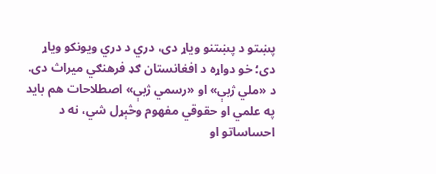پښتو د پښتنو ویاړ دی، دري د دري ویونکو ویاړ دی؛ خو دواړه د افغانستان ګډ فرهنګي میراث دی.
د «ملي ژبې» او «رسمي ژبې» اصطلاحات هم باید په علمي او حقوقي مفهوم وڅېړل شي، نه د احساساتو او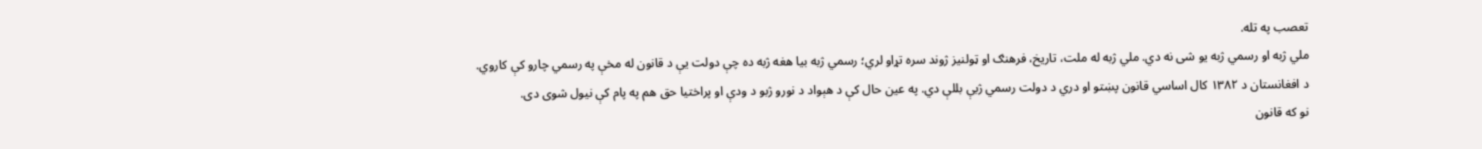تعصب په تله.
ملي ژبه او رسمي ژبه یو شی نه دي. ملي ژبه له ملت، تاریخ، فرهنګ او ټولنیز ژوند سره تړاو لري؛ رسمي ژبه بیا هغه ژبه ده چې دولت یې د قانون له مخې په رسمي چارو کې کاروي.
د افغانستان د ۱۳۸۲ کال اساسي قانون پښتو او دري د دولت رسمي ژبې بللې دي. په عین حال کې د هېواد د نورو ژبو د ودې او پراختیا حق هم په پام کې نیول شوی دی.
نو که قانون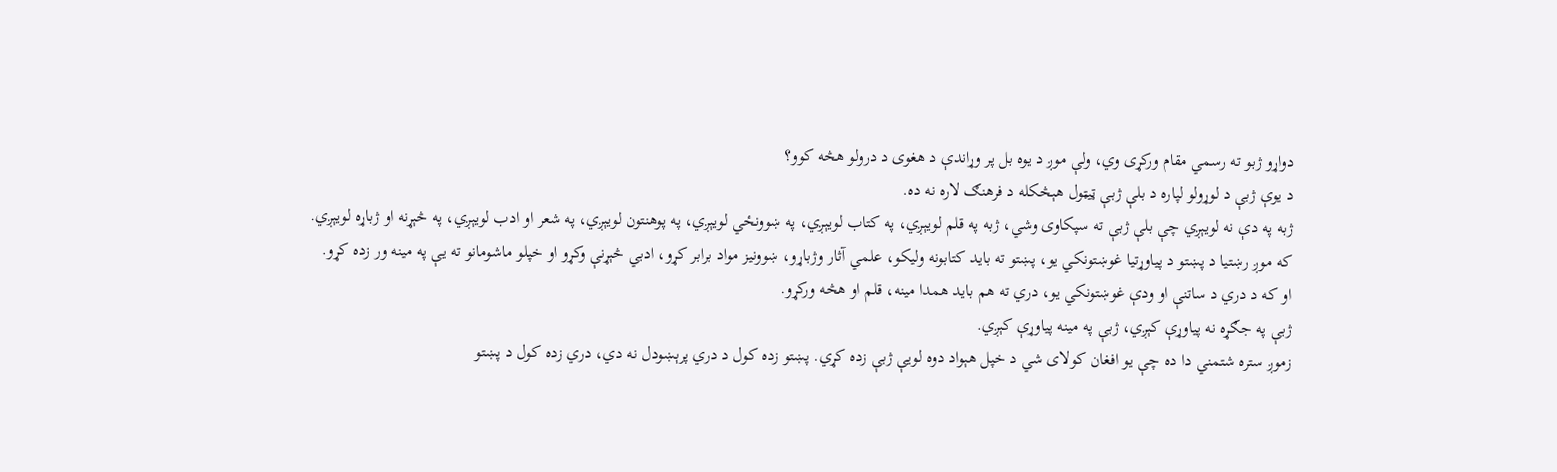دواړو ژبو ته رسمي مقام ورکړی وي، ولې موږ د یوه بل پر وړاندې د هغوی د درولو هڅه کوو؟
د یوې ژبې د لوړولو لپاره د بلې ژبې ټیټول هېڅکله د فرهنګ لاره نه ده.
ژبه په دې نه لویېږي چې بلې ژبې ته سپکاوی وشي، ژبه په قلم لویېږي، په کتاب لویېږي، په ښوونځي لویېږي، په پوهنتون لویېږي، په شعر او ادب لویېږي، په څېړنه او ژباړه لویېږي.
که موږ رښتیا د پښتو د پیاوړتیا غوښتونکي یو، پښتو ته باید کتابونه ولیکو، علمي آثار وژباړو، ښوونیز مواد برابر کړو، ادبي څېړنې وکړو او خپلو ماشومانو ته یې په مینه ور زده کړو.
او که د دري د ساتنې او ودې غوښتونکي یو، دري ته هم باید همدا مینه، قلم او هڅه ورکړو.
ژبې په جګړه نه پیاوړې کېږي، ژبې په مینه پیاوړې کېږي.
زموږ ستره شتمني دا ده چې یو افغان کولای شي د خپل هېواد دوه لویې ژبې زده کړي. پښتو زده کول د دري پرېښودل نه دي، دري زده کول د پښتو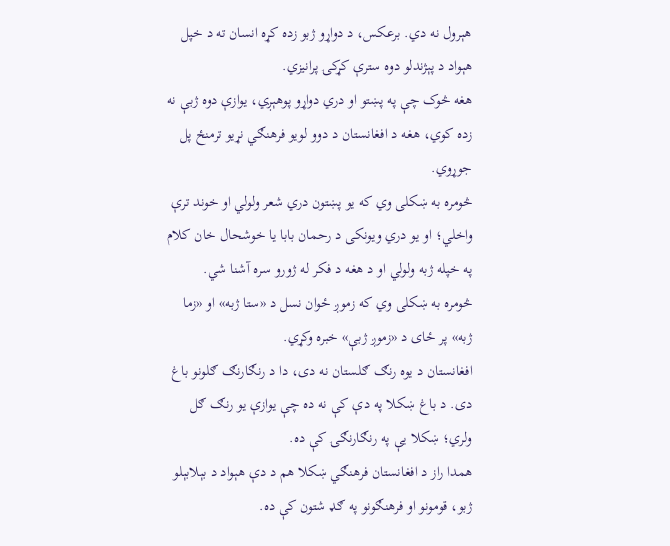هېرول نه دي. برعکس، د دواړو ژبو زده کړه انسان ته د خپل هېواد د پېژندلو دوه سترې کړکۍ پرانیزي.
هغه څوک چې په پښتو او دري دواړو پوهېږي، یوازې دوه ژبې نه زده کوي، هغه د افغانستان د دوو لویو فرهنګي نړیو ترمنځ پل جوړوي.
څومره به ښکلی وي که یو پښتون دري شعر ولولي او خوند ترې واخلي؛ او یو دري ویونکی د رحمان بابا یا خوشحال خان کلام په خپله ژبه ولولي او د هغه د فکر له ژورو سره آشنا شي.
څومره به ښکلی وي که زموږ ځوان نسل د «ستا ژبه» او «زما ژبه» پر ځای د «زموږ ژبې» خبره وکړي.
افغانستان د یوه رنګ ګلستان نه دی، دا د رنګارنګ ګلونو باغ دی. د باغ ښکلا په دې کې نه ده چې یوازې یو رنګ ګل ولري؛ ښکلا یې په رنګارنګۍ کې ده.
همدا راز د افغانستان فرهنګي ښکلا هم د دې هېواد د بېلابېلو ژبو، قومونو او فرهنګونو په ګډ شتون کې ده.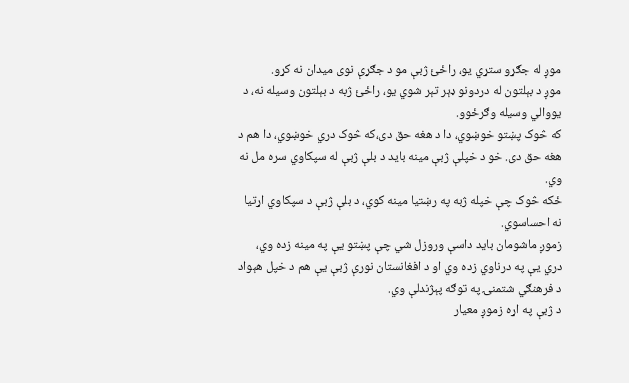موږ له جګړو ستړي یو، راځئ ژبې مو د جګړې نوی میدان نه کړو.
موږ د بېلتون له دردونو ډېر تېر شوي یو، راځئ ژبه د بېلتون وسیله نه، د یووالي وسیله وګرځوو.
که څوک پښتو خوښوي، دا د هغه حق دی،که څوک دري خوښوي، دا هم د هغه حق دی. خو د خپلې ژبې مینه باید د بلې ژبې له سپکاوي سره مل نه وي.
ځکه څوک چې خپله ژبه په رښتیا مینه کوي، د بلې ژبې د سپکاوي اړتیا نه احساسوي.
زموږ ماشومان باید داسې وروزل شي چې پښتو یې په مینه زده وي، دري یې په درناوي زده وي او د افغانستان نورې ژبې یې هم د خپل هېواد د فرهنګي شتمنۍ په توګه پېژندلې وي.
د ژبې په اړه زموږ معیار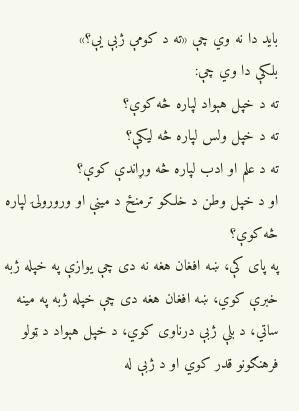باید دا نه وي چې «ته د کومې ژبې یې؟»
بلکې دا وي چې:
ته د خپل هېواد لپاره څه کوې؟
ته د خپل ولس لپاره څه لیکې؟
ته د علم او ادب لپاره څه وړاندې کوې؟
او د خپل وطن د خلکو ترمنځ د مینې او ورورولۍ لپاره څه کوې؟
په پای کې، ښه افغان هغه نه دی چې یوازې په خپله ژبه خبرې کوي، ښه افغان هغه دی چې خپله ژبه په مینه ساتي، د بلې ژبې درناوی کوي، د خپل هېواد د ټولو فرهنګونو قدر کوي او د ژبې له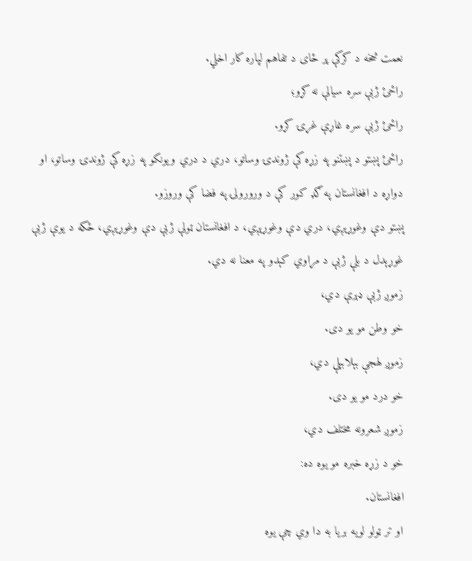نعمت څخه د کرکې پر ځای د تفاهم لپاره کار اخلي.
راځئ ژبې سره سیالې نه کړو؛
راځئ ژبې سره غاړې غړۍ کړو.
راځئ پښتو د پښتنو په زړه کې ژوندۍ وساتو، دري د دري ویونکو په زړه کې ژوندۍ وساتو، او دواړه د افغانستان په ګډ کور کې د ورورولۍ په فضا کې وروزو.
پښتو دې وغوړېږي، دري دې وغوړېږي، د افغانستان ټولې ژبې دې وغوړېږي، ځکه د یوې ژبې غوړېدل د بلې ژبې د مړاوي کېدو په معنا نه دي.
زموږ ژبې ډېرې دي،
خو وطن مو یو دی.
زموږ لهجې بېلابېلې دي،
خو درد مو یو دی.
زموږ شعرونه مختلف دي،
خو د زړه خبره مو یوه ده:
افغانستان.
او تر ټولو لویه بریا به دا وي چې یوه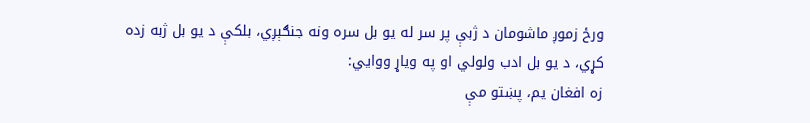ورځ زموږ ماشومان د ژبې پر سر له یو بل سره ونه جنګېږي، بلکې د یو بل ژبه زده کړي، د یو بل ادب ولولي او په ویاړ ووایي:
زه افغان یم، پښتو مې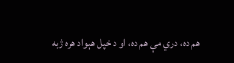هم ده، دري مې هم ده، او د خپل هېواد هره ژبه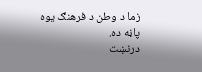زما د وطن د فرهنګ یوه پاڼه ده.
درنښت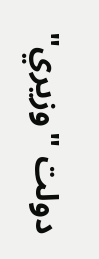دولت "وزیري"